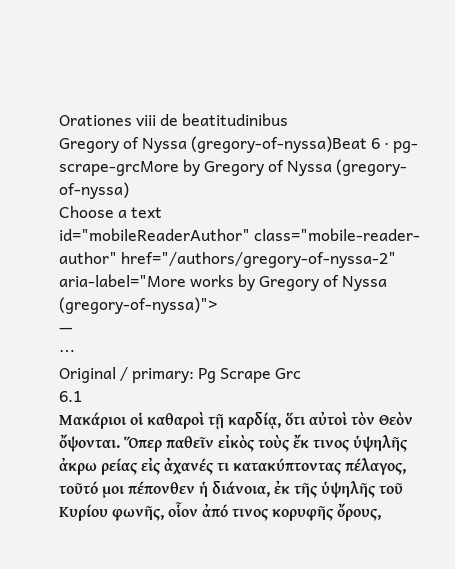Orationes viii de beatitudinibus
Gregory of Nyssa (gregory-of-nyssa)Beat 6 · pg-scrape-grcMore by Gregory of Nyssa (gregory-of-nyssa)
Choose a text
id="mobileReaderAuthor" class="mobile-reader-author" href="/authors/gregory-of-nyssa-2" aria-label="More works by Gregory of Nyssa (gregory-of-nyssa)">
—
⋯
Original / primary: Pg Scrape Grc
6.1
Μακάριοι οἱ καθαροὶ τῇ καρδίᾳ, ὅτι αὐτοὶ τὸν Θεὸν ὄψονται. Ὅπερ παθεῖν εἰκὸς τοὺς ἔκ τινος ὑψηλῆς ἀκρω ρείας εἰς ἀχανές τι κατακύπτοντας πέλαγος, τοῦτό μοι πέπονθεν ἡ διάνοια, ἐκ τῆς ὑψηλῆς τοῦ Κυρίου φωνῆς, οἷον ἀπό τινος κορυφῆς ὄρους,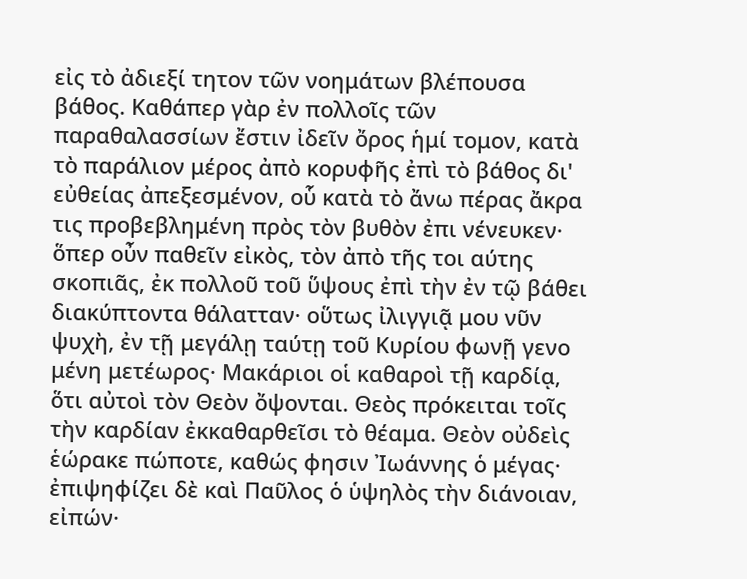εἰς τὸ ἀδιεξί τητον τῶν νοημάτων βλέπουσα βάθος. Καθάπερ γὰρ ἐν πολλοῖς τῶν παραθαλασσίων ἔστιν ἰδεῖν ὄρος ἡμί τομον, κατὰ τὸ παράλιον μέρος ἀπὸ κορυφῆς ἐπὶ τὸ βάθος δι' εὐθείας ἀπεξεσμένον, οὗ κατὰ τὸ ἄνω πέρας ἄκρα τις προβεβλημένη πρὸς τὸν βυθὸν ἐπι νένευκεν· ὅπερ οὖν παθεῖν εἰκὸς, τὸν ἀπὸ τῆς τοι αύτης σκοπιᾶς, ἐκ πολλοῦ τοῦ ὕψους ἐπὶ τὴν ἐν τῷ βάθει διακύπτοντα θάλατταν· οὕτως ἰλιγγιᾷ μου νῦν ψυχὴ, ἐν τῇ μεγάλῃ ταύτῃ τοῦ Κυρίου φωνῇ γενο μένη μετέωρος· Μακάριοι οἱ καθαροὶ τῇ καρδίᾳ, ὅτι αὐτοὶ τὸν Θεὸν ὄψονται. Θεὸς πρόκειται τοῖς τὴν καρδίαν ἐκκαθαρθεῖσι τὸ θέαμα. Θεὸν οὐδεὶς ἑώρακε πώποτε, καθώς φησιν Ἰωάννης ὁ μέγας· ἐπιψηφίζει δὲ καὶ Παῦλος ὁ ὑψηλὸς τὴν διάνοιαν, εἰπών·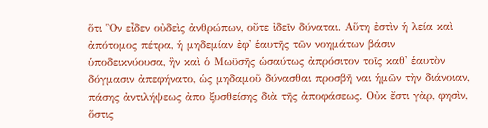ὅτι Ὃν εἶδεν οὐδεὶς ἀνθρώπων, οὔτε ἰδεῖν δύναται. Αὕτη ἐστὶν ἡ λεία καὶ ἀπότομος πέτρα, ἡ μηδεμίαν ἐφ' ἑαυτῆς τῶν νοημάτων βάσιν ὑποδεικνύουσα, ἣν καὶ ὁ Μωϋσῆς ὡσαύτως ἀπρόσιτον τοῖς καθ' ἑαυτὸν δόγμασιν ἀπεφήνατο, ὡς μηδαμοῦ δύνασθαι προσβῆ ναι ἡμῶν τὴν διάνοιαν, πάσης ἀντιλήψεως ἀπο ξυσθείσης διὰ τῆς ἀποφάσεως. Οὐκ ἔστι γὰρ, φησὶν, ὅστις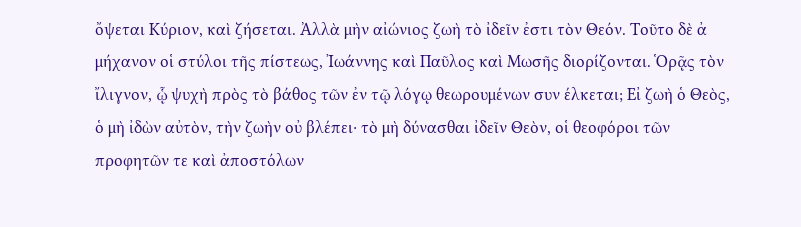ὄψεται Κύριον, καὶ ζήσεται. Ἀλλὰ μὴν αἰώνιος ζωὴ τὸ ἰδεῖν ἐστι τὸν Θεόν. Τοῦτο δὲ ἀ μήχανον οἱ στύλοι τῆς πίστεως, Ἰωάννης καὶ Παῦλος καὶ Μωσῆς διορίζονται. Ὁρᾷς τὸν ἴλιγνον, ᾧ ψυχὴ πρὸς τὸ βάθος τῶν ἐν τῷ λόγῳ θεωρουμένων συν έλκεται; Εἰ ζωὴ ὁ Θεὸς, ὁ μὴ ἰδὼν αὐτὸν, τὴν ζωὴν οὐ βλέπει· τὸ μὴ δύνασθαι ἰδεῖν Θεὸν, οἱ θεοφόροι τῶν προφητῶν τε καὶ ἀποστόλων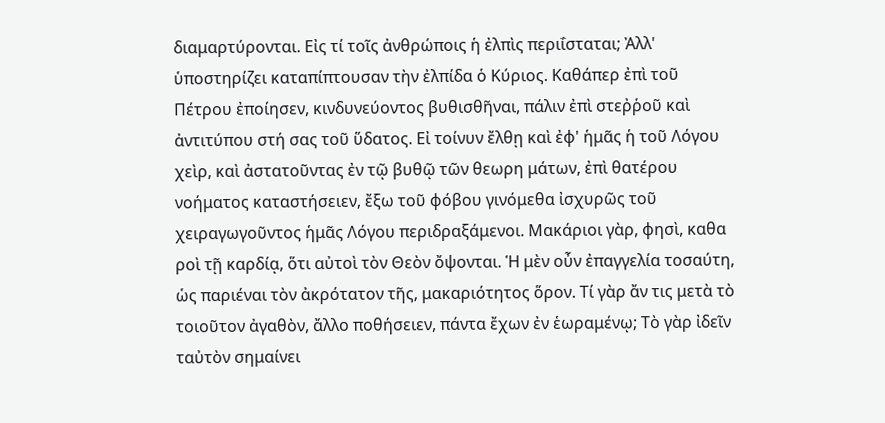διαμαρτύρονται. Εἰς τί τοῖς ἀνθρώποις ἡ ἐλπὶς περιΐσταται; Ἀλλ' ὑποστηρίζει καταπίπτουσαν τὴν ἐλπίδα ὁ Κύριος. Καθάπερ ἐπὶ τοῦ Πέτρου ἐποίησεν, κινδυνεύοντος βυθισθῆναι, πάλιν ἐπὶ στεῤῥοῦ καὶ ἀντιτύπου στή σας τοῦ ὕδατος. Εἰ τοίνυν ἔλθῃ καὶ ἐφ' ἡμᾶς ἡ τοῦ Λόγου χεὶρ, καὶ ἀστατοῦντας ἐν τῷ βυθῷ τῶν θεωρη μάτων, ἐπὶ θατέρου νοήματος καταστήσειεν, ἔξω τοῦ φόβου γινόμεθα ἰσχυρῶς τοῦ χειραγωγοῦντος ἡμᾶς Λόγου περιδραξάμενοι. Μακάριοι γὰρ, φησὶ, καθα ροὶ τῇ καρδίᾳ, ὅτι αὐτοὶ τὸν Θεὸν ὄψονται. Ἡ μὲν οὖν ἐπαγγελία τοσαύτη, ὡς παριέναι τὸν ἀκρότατον τῆς, μακαριότητος ὅρον. Τί γὰρ ἄν τις μετὰ τὸ τοιοῦτον ἀγαθὸν, ἄλλο ποθήσειεν, πάντα ἔχων ἐν ἑωραμένῳ; Τὸ γὰρ ἰδεῖν ταὐτὸν σημαίνει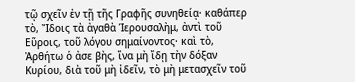τῷ σχεῖν ἐν τῇ τῆς Γραφῆς συνηθείᾳ· καθάπερ τὸ, Ἴδοις τὰ ἀγαθὰ Ἱερουσαλὴμ, ἀντὶ τοῦ Εὕροις, τοῦ λόγου σημαίνοντος· καὶ τὸ, Ἀρθήτω ὁ ἀσε βὴς, ἵνα μὴ ἴδῃ τὴν δόξαν Κυρίου, διὰ τοῦ μὴ ἰδεῖν, τὸ μὴ μετασχεῖν τοῦ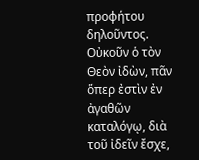προφήτου δηλοῦντος. Οὐκοῦν ὁ τὸν Θεὸν ἰδὼν, πᾶν ὅπερ ἐστὶν ἐν ἀγαθῶν καταλόγῳ, διὰ τοῦ ἰδεῖν ἔσχε,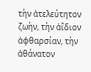τὴν ἀτελεύτητον ζωὴν, τὴν ἀΐδιον ἀφθαρσίαν, τὴν ἀθάνατον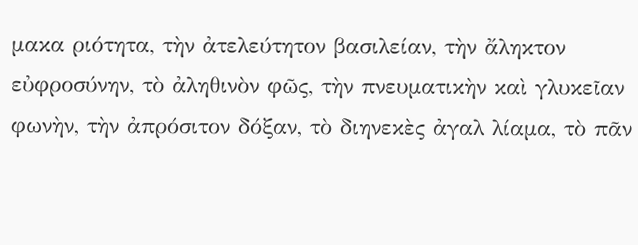μακα ριότητα, τὴν ἀτελεύτητον βασιλείαν, τὴν ἄληκτον εὐφροσύνην, τὸ ἀληθινὸν φῶς, τὴν πνευματικὴν καὶ γλυκεῖαν φωνὴν, τὴν ἀπρόσιτον δόξαν, τὸ διηνεκὲς ἀγαλ λίαμα, τὸ πᾶν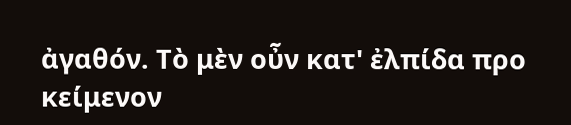ἀγαθόν. Τὸ μὲν οὖν κατ' ἐλπίδα προ κείμενον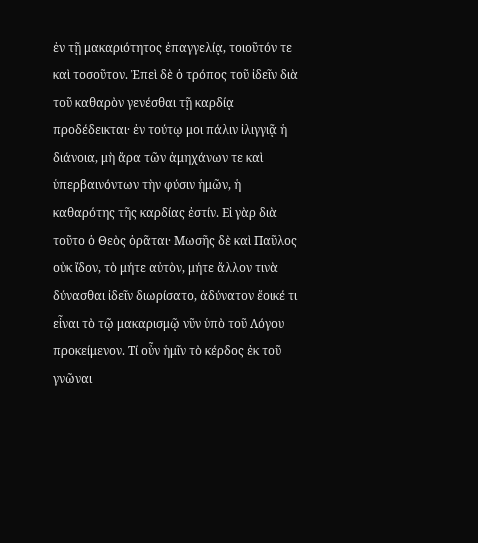ἐν τῇ μακαριότητος ἐπαγγελίᾳ, τοιοῦτόν τε καὶ τοσοῦτον. Ἐπεὶ δὲ ὁ τρόπος τοῦ ἰδεῖν διὰ τοῦ καθαρὸν γενέσθαι τῇ καρδίᾳ προδέδεικται· ἐν τούτῳ μοι πάλιν ἰλιγγιᾷ ἡ διάνοια, μὴ ἄρα τῶν ἀμηχάνων τε καὶ ὑπερβαινόντων τὴν φύσιν ἡμῶν, ἡ καθαρότης τῆς καρδίας ἐστίν. Εἰ γὰρ διὰ τοῦτο ὁ Θεὸς ὁρᾶται· Μωσῆς δὲ καὶ Παῦλος οὐκ ἴδον, τὸ μήτε αὐτὸν, μήτε ἄλλον τινὰ δύνασθαι ἰδεῖν διωρίσατο, ἀδύνατον ἔοικέ τι εἶναι τὸ τῷ μακαρισμῷ νῦν ὑπὸ τοῦ Λόγου προκείμενον. Τί οὖν ἡμῖν τὸ κέρδος ἐκ τοῦ γνῶναι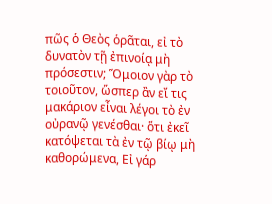πῶς ὁ Θεὸς ὁρᾶται, εἰ τὸ δυνατὸν τῇ ἐπινοίᾳ μὴ πρόσεστιν; Ὅμοιον γὰρ τὸ τοιοῦτον, ὥσπερ ἂν εἴ τις μακάριον εἶναι λέγοι τὸ ἐν οὐρανῷ γενέσθαι· ὅτι ἐκεῖ κατόψεται τὰ ἐν τῷ βίῳ μὴ καθορώμενα, Εἰ γάρ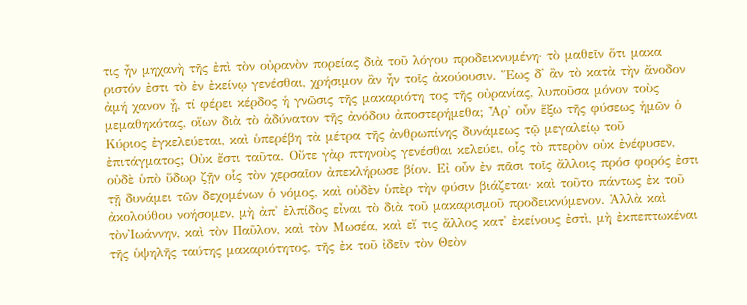τις ἦν μηχανὴ τῆς ἐπὶ τὸν οὐρανὸν πορείας διὰ τοῦ λόγου προδεικνυμένη· τὸ μαθεῖν ὅτι μακα ριστόν ἐστι τὸ ἐν ἐκείνῳ γενέσθαι, χρήσιμον ἂν ἦν τοῖς ἀκούουσιν. Ἕως δ' ἂν τὸ κατὰ τὴν ἄνοδον ἀμή χανον ᾖ, τί φέρει κέρδος ἡ γνῶσις τῆς μακαριότη τος τῆς οὐρανίας, λυποῦσα μόνον τοὺς μεμαθηκότας, οἵων διὰ τὸ ἀδύνατον τῆς ἀνόδου ἀποστερήμεθα; Ἆρ' οὖν ἕξω τῆς φύσεως ἡμῶν ὁ Κύριος ἐγκελεύεται, καὶ ὑπερέβη τὰ μέτρα τῆς ἀνθρωπίνης δυνάμεως τῷ μεγαλείῳ τοῦ ἐπιτάγματος; Οὐκ ἔστι ταῦτα. Οὔτε γὰρ πτηνοὺς γενέσθαι κελεύει, οἷς τὸ πτερὸν οὐκ ἐνέφυσεν, οὐδὲ ὑπὸ ὕδωρ ζῇν οἷς τὸν χερσαῖον ἀπεκλήρωσε βίον. Εἰ οὖν ἐν πᾶσι τοῖς ἄλλοις πρόσ φορός ἐστι τῇ δυνάμει τῶν δεχομένων ὁ νόμος, καὶ οὐδὲν ὑπὲρ τὴν φύσιν βιάζεται· καὶ τοῦτο πάντως ἐκ τοῦ ἀκολούθου νοήσομεν, μὴ ἀπ' ἐλπίδος εἶναι τὸ διὰ τοῦ μακαρισμοῦ προδεικνύμενον. Ἀλλὰ καὶ τὸνἸωάννην, καὶ τὸν Παῦλον, καὶ τὸν Μωσέα, καὶ εἴ τις ἄλλος κατ' ἐκείνους ἐστὶ, μὴ ἐκπεπτωκέναι τῆς ὑψηλῆς ταύτης μακαριότητος, τῆς ἐκ τοῦ ἰδεῖν τὸν Θεὸν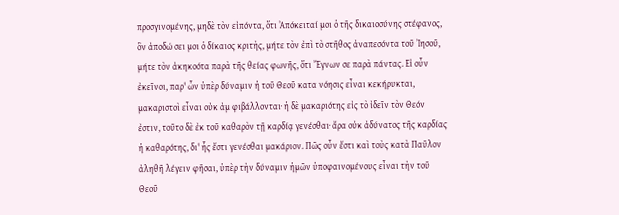προσγινομένης, μηδὲ τὸν εἰπόντα, ὅτι Ἀπόκειταί μοι ὁ τῆς δικαιοσύνης στέφανος, ὃν ἀποδώ σει μοι ὁ δίκαιος κριτὴς, μήτε τὸν ἐπὶ τὸ στῆθος ἀναπεσόντα τοῦ Ἰησοῦ, μήτε τὸν ἀκηκοότα παρὰ τῆς θείας φωνῆς, ὅτι Ἔγνων σε παρὰ πάντας. Εἰ οὖν ἐκεῖνοι, παρ' ὧν ὑπὲρ δύναμιν ἡ τοῦ Θεοῦ κατα νόησις εἶναι κεκήρυκται, μακαριστοὶ εἶναι οὐκ ἀμ φιβάλλονται· ἡ δὲ μακαριότης εἰς τὸ ἰδεῖν τὸν Θεόν ἐστιν, τοῦτο δὲ ἐκ τοῦ καθαρὸν τῇ καρδίᾳ γενέσθαι· ἄρα οὐκ ἀδύνατος τῆς καρδίας ἡ καθαρότης, δι' ἧς ἔστι γενέσθαι μακάριον. Πῶς οὖν ἔστι καὶ τοὺς κατὰ Παῦλον ἀληθῆ λέγειν φῆσαι, ὑπὲρ τὴν δύναμιν ἡμῶν ὑποφαινομένους εἶναι τὴν τοῦ Θεοῦ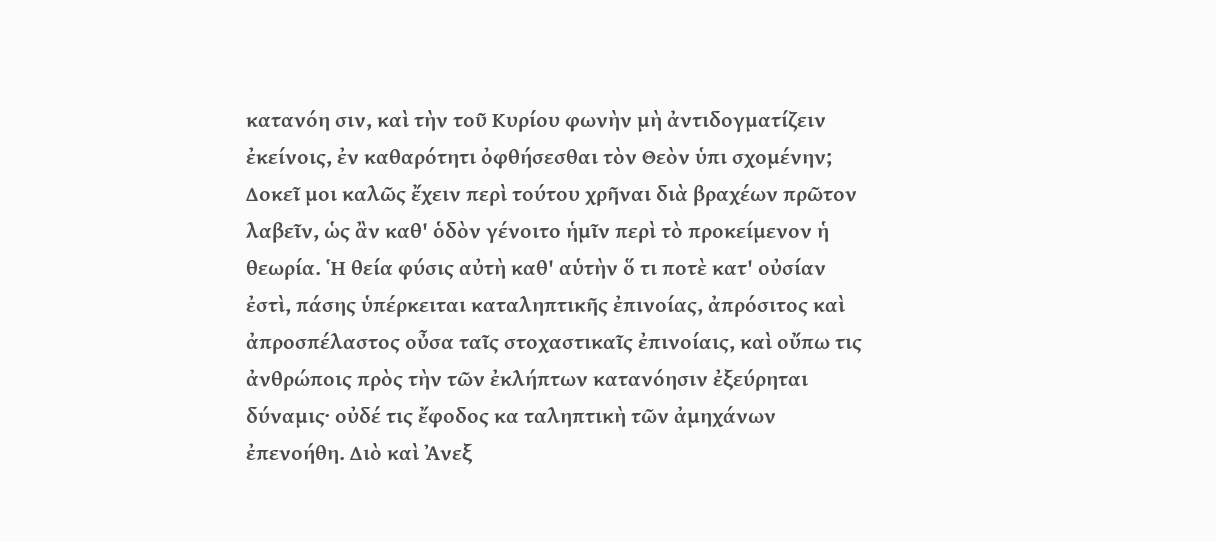κατανόη σιν, καὶ τὴν τοῦ Κυρίου φωνὴν μὴ ἀντιδογματίζειν ἐκείνοις, ἐν καθαρότητι ὀφθήσεσθαι τὸν Θεὸν ὑπι σχομένην; Δοκεῖ μοι καλῶς ἔχειν περὶ τούτου χρῆναι διὰ βραχέων πρῶτον λαβεῖν, ὡς ἂν καθ' ὁδὸν γένοιτο ἡμῖν περὶ τὸ προκείμενον ἡ θεωρία. Ἡ θεία φύσις αὐτὴ καθ' αὑτὴν ὅ τι ποτὲ κατ' οὐσίαν ἐστὶ, πάσης ὑπέρκειται καταληπτικῆς ἐπινοίας, ἀπρόσιτος καὶ ἀπροσπέλαστος οὖσα ταῖς στοχαστικαῖς ἐπινοίαις, καὶ οὔπω τις ἀνθρώποις πρὸς τὴν τῶν ἐκλήπτων κατανόησιν ἐξεύρηται δύναμις· οὐδέ τις ἔφοδος κα ταληπτικὴ τῶν ἀμηχάνων ἐπενοήθη. Διὸ καὶ Ἀνεξ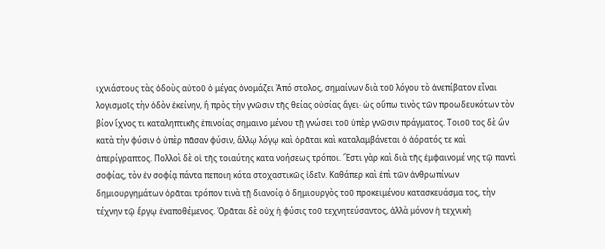ιχνιάστους τὰς ὁδοὺς αὐτοῦ ὁ μέγας ὀνομάζει Ἀπό στολος, σημαίνων διὰ τοῦ λόγου τὸ ἀνεπίβατον εἶναι λογισμοῖς τὴν ὁδὸν ἐκείνην, ἣ πρὸς τὴν γνῶσιν τῆς θείας οὐσίας ἄγει· ὡς οὔπω τινὸς τῶν προωδευκότων τὸν βίον ἴχνος τι καταληπτικῆς ἐπινοίας σημαινο μένου τῇ γνώσει τοῦ ὑπὲρ γνῶσιν πράγματος. Τοιοῦ τος δὲ ὢν κατὰ τὴν φύσιν ὁ ὑπὲρ πᾶσαν φύσιν, ἄλλῳ λόγῳ καὶ ὁρᾶται καὶ καταλαμβάνεται ὁ ἀόρατός τε καὶ ἀπερίγραπτος. Πολλοὶ δὲ οἱ τῆς τοιαύτης κατα νοήσεως τρόποι. Ἔστι γὰρ καὶ διὰ τῆς ἐμφαινομέ νης τῷ παντὶ σοφίας, τὸν ἐν σοφίᾳ πάντα πεποιη κότα στοχαστικῶς ἰδεῖν. Καθάπερ καὶ ἐπὶ τῶν ἀνθρωπίνων δημιουργημάτων ὁρᾶται τρόπον τινὰ τῇ διανοίᾳ ὁ δημιουργὸς τοῦ προκειμένου κατασκευάσμα τος, τὴν τέχνην τῷ ἔργῳ ἐναποθέμενος. Ὁρᾶται δὲ οὐχ ἡ φύσις τοῦ τεχνητεύσαντος, ἀλλὰ μόνον ἡ τεχνικὴ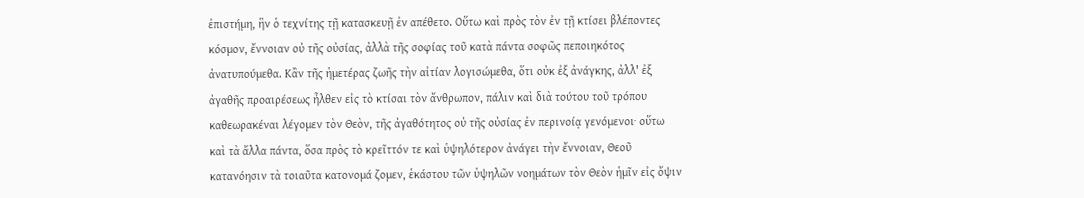ἐπιστήμη, ἣν ὁ τεχνίτης τῇ κατασκευῇ ἐν απέθετο. Οὕτω καὶ πρὸς τὸν ἐν τῇ κτίσει βλέποντες κόσμον, ἔννοιαν οὐ τῆς οὐσίας, ἀλλὰ τῆς σοφίας τοῦ κατὰ πάντα σοφῶς πεποιηκότος ἀνατυπούμεθα. Κἂν τῆς ἡμετέρας ζωῆς τὴν αἰτίαν λογισώμεθα, ὅτι οὐκ ἐξ ἀνάγκης, ἀλλ' ἐξ ἀγαθῆς προαιρέσεως ἦλθεν εἰς τὸ κτίσαι τὸν ἄνθρωπον, πάλιν καὶ διὰ τούτου τοῦ τρόπου καθεωρακέναι λέγομεν τὸν Θεὸν, τῆς ἀγαθότητος οὐ τῆς οὐσίας ἐν περινοίᾳ γενόμενοι· οὕτω καὶ τὰ ἄλλα πάντα, ὅσα πρὸς τὸ κρεῖττόν τε καὶ ὑψηλότερον ἀνάγει τὴν ἔννοιαν, Θεοῦ κατανόησιν τὰ τοιαῦτα κατονομά ζομεν, ἑκάστου τῶν ὑψηλῶν νοημάτων τὸν Θεὸν ἡμῖν εἰς ὄψιν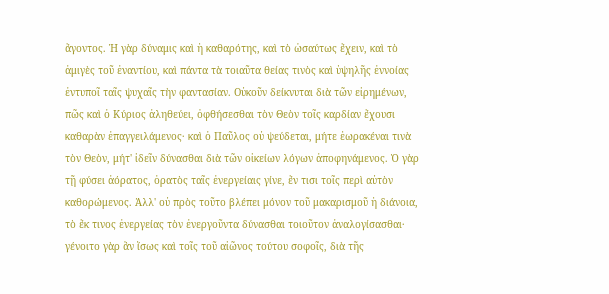ἄγοντος. Ἡ γὰρ δύναμις καὶ ἡ καθαρότης, καὶ τὸ ὡσαύτως ἔχειν, καὶ τὸ ἀμιγὲς τοῦ ἐναντίου, καὶ πάντα τὰ τοιαῦτα θείας τινὸς καὶ ὑψηλῆς ἐννοίας ἐντυποῖ ταῖς ψυχαῖς τὴν φαντασίαν. Οὐκοῦν δείκνυται διὰ τῶν εἰρημένων, πῶς καὶ ὁ Κύριος ἀληθεύει, ὀφθήσεσθαι τὸν Θεὸν τοῖς καρδίαν ἔχουσι καθαρὰν ἐπαγγειλάμενος· καὶ ὁ Παῦλος οὐ ψεύδεται, μήτε ἑωρακέναι τινὰ τὸν Θεὸν, μήτ' ἰδεῖν δύνασθαι διὰ τῶν οἰκείων λόγων ἀποφηνάμενος. Ὁ γὰρ τῇ φύσει ἀόρατος, ὁρατὸς ταῖς ἐνεργείαις γίνε, ἔν τισι τοῖς περὶ αὐτὸν καθορώμενος. Ἀλλ' οὐ πρὸς τοῦτο βλέπει μόνον τοῦ μακαρισμοῦ ἡ διάνοια, τὸ ἔκ τινος ἐνεργείας τὸν ἐνεργοῦντα δύνασθαι τοιοῦτον ἀναλογίσασθαι· γένοιτο γὰρ ἂν ἴσως καὶ τοῖς τοῦ αἰῶνος τούτου σοφοῖς, διὰ τῆς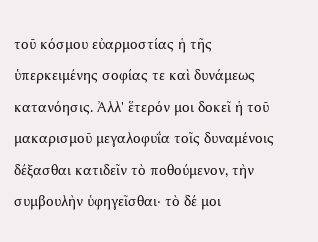τοῦ κόσμου εὐαρμοστίας ἡ τῆς ὑπερκειμένης σοφίας τε καὶ δυνάμεως κατανόησις. Ἀλλ' ἕτερόν μοι δοκεῖ ἡ τοῦ μακαρισμοῦ μεγαλοφυΐα τοῖς δυναμένοις δέξασθαι κατιδεῖν τὸ ποθούμενον, τὴν συμβουλὴν ὑφηγεῖσθαι· τὸ δέ μοι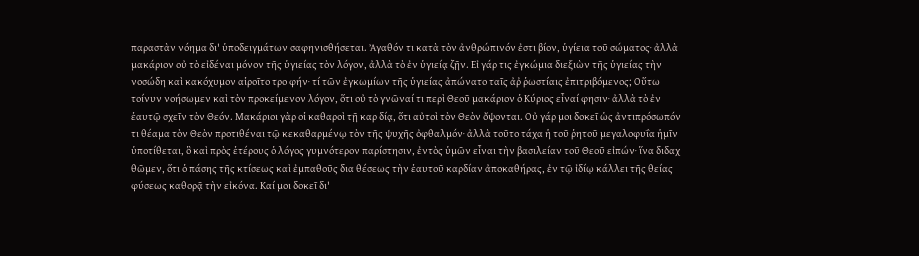παραστὰν νόημα δι' ὑποδειγμάτων σαφηνισθήσεται. Ἀγαθόν τι κατὰ τὸν ἀνθρώπινόν ἐστι βίον, ὑγίεια τοῦ σώματος· ἀλλὰ μακάριον οὐ τὸ εἰδέναι μόνον τῆς ὑγιείας τὸν λόγον, ἀλλὰ τὸ ἐν ὑγιείᾳ ζῇν. Εἰ γάρ τις ἐγκώμια διεξιὼν τῆς ὑγιείας τὴν νοσώδη καὶ κακόχυμον αἱροῖτο τρο φήν· τί τῶν ἐγκωμίων τῆς ὑγιείας ἀπώνατο ταῖς ἀῤ ῥωστίαις ἐπιτριβόμενος; Οὕτω τοίνυν νοήσωμεν καὶ τὸν προκείμενον λόγον, ὅτι οὐ τὸ γνῶναί τι περὶ Θεοῦ μακάριον ὁ Κύριος εἶναί φησιν· ἀλλὰ τὸ ἐν ἑαυτῷ σχεῖν τὸν Θεόν. Μακάριοι γὰρ οἱ καθαροὶ τῇ καρ δίᾳ, ὅτι αὐτοὶ τὸν Θεὸν ὄψονται. Οὐ γάρ μοι δοκεῖ ὡς ἀντιπρόσωπόν τι θέαμα τὸν Θεὸν προτιθέναι τῷ κεκαθαρμένῳ τὸν τῆς ψυχῆς ὀφθαλμόν· ἀλλὰ τοῦτο τάχα ἡ τοῦ ῥητοῦ μεγαλοφυΐα ἡμῖν ὑποτίθεται, ὃ καὶ πρὸς ἑτέρους ὁ λόγος γυμνότερον παρίστησιν, ἐντὸς ὑμῶν εἶναι τὴν βασιλείαν τοῦ Θεοῦ εἰπών· ἵνα διδαχ θῶμεν, ὅτι ὁ πάσης τῆς κτίσεως καὶ ἐμπαθοῦς δια θέσεως τὴν ἑαυτοῦ καρδίαν ἀποκαθήρας, ἐν τῷ ἰδίῳ κάλλει τῆς θείας φύσεως καθορᾷ τὴν εἰκόνα. Καί μοι δοκεῖ δι'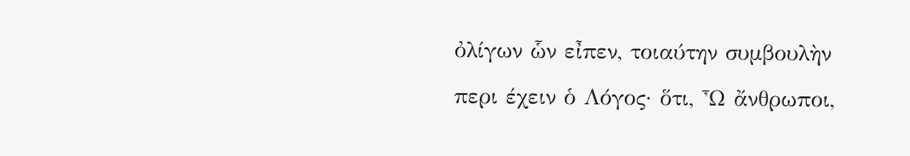ὀλίγων ὧν εἶπεν, τοιαύτην συμβουλὴν περι έχειν ὁ Λόγος· ὅτι, Ὦ ἄνθρωποι,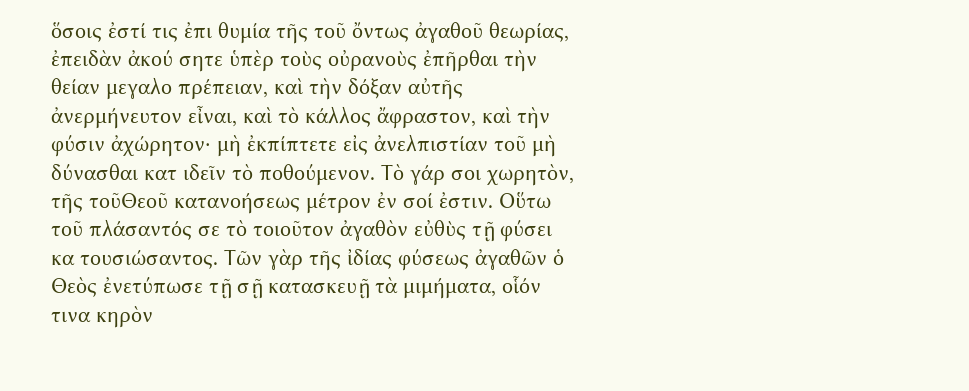ὅσοις ἐστί τις ἐπι θυμία τῆς τοῦ ὄντως ἀγαθοῦ θεωρίας, ἐπειδὰν ἀκού σητε ὑπὲρ τοὺς οὐρανοὺς ἐπῆρθαι τὴν θείαν μεγαλο πρέπειαν, καὶ τὴν δόξαν αὐτῆς ἀνερμήνευτον εἶναι, καὶ τὸ κάλλος ἄφραστον, καὶ τὴν φύσιν ἀχώρητον· μὴ ἐκπίπτετε εἰς ἀνελπιστίαν τοῦ μὴ δύνασθαι κατ ιδεῖν τὸ ποθούμενον. Τὸ γάρ σοι χωρητὸν, τῆς τοῦΘεοῦ κατανοήσεως μέτρον ἐν σοί ἐστιν. Οὕτω τοῦ πλάσαντός σε τὸ τοιοῦτον ἀγαθὸν εὐθὺς τῇ φύσει κα τουσιώσαντος. Τῶν γὰρ τῆς ἰδίας φύσεως ἀγαθῶν ὁ Θεὸς ἐνετύπωσε τῇ σῇ κατασκευῇ τὰ μιμήματα, οἷόν τινα κηρὸν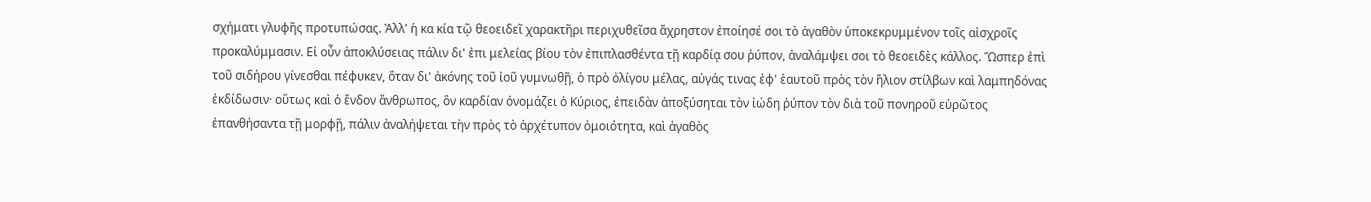σχήματι γλυφῆς προτυπώσας. Ἀλλ' ἡ κα κία τῷ θεοειδεῖ χαρακτῆρι περιχυθεῖσα ἄχρηστον ἐποίησέ σοι τὸ ἀγαθὸν ὑποκεκρυμμένον τοῖς αἰσχροῖς προκαλύμμασιν. Εἰ οὖν ἀποκλύσειας πάλιν δι' ἐπι μελείας βίου τὸν ἐπιπλασθέντα τῇ καρδίᾳ σου ῥύπον, ἀναλάμψει σοι τὸ θεοειδὲς κάλλος. Ὥσπερ ἐπὶ τοῦ σιδήρου γίνεσθαι πέφυκεν, ὅταν δι' ἀκόνης τοῦ ἰοῦ γυμνωθῇ, ὁ πρὸ ὀλίγου μέλας, αὐγάς τινας ἐφ' ἑαυτοῦ πρὸς τὸν ἥλιον στίλβων καὶ λαμπηδόνας ἐκδίδωσιν· οὕτως καὶ ὁ ἔνδον ἄνθρωπος, ὃν καρδίαν ὀνομάζει ὁ Κύριος, ἐπειδὰν ἀποξύσηται τὸν ἰώδη ῥύπον τὸν διὰ τοῦ πονηροῦ εὐρῶτος ἐπανθήσαντα τῇ μορφῇ, πάλιν ἀναλήψεται τὴν πρὸς τὸ ἀρχέτυπον ὁμοιότητα, καὶ ἀγαθὸς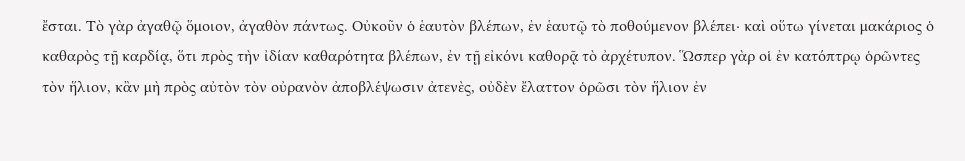ἔσται. Τὸ γὰρ ἀγαθῷ ὅμοιον, ἀγαθὸν πάντως. Οὐκοῦν ὁ ἑαυτὸν βλέπων, ἐν ἑαυτῷ τὸ ποθούμενον βλέπει· καὶ οὕτω γίνεται μακάριος ὁ καθαρὸς τῇ καρδίᾳ, ὅτι πρὸς τὴν ἰδίαν καθαρότητα βλέπων, ἐν τῇ εἰκόνι καθορᾷ τὸ ἀρχέτυπον. Ὥσπερ γὰρ οἱ ἐν κατόπτρῳ ὁρῶντες τὸν ἥλιον, κἂν μὴ πρὸς αὐτὸν τὸν οὐρανὸν ἀποβλέψωσιν ἀτενὲς, οὐδὲν ἔλαττον ὁρῶσι τὸν ἥλιον ἐν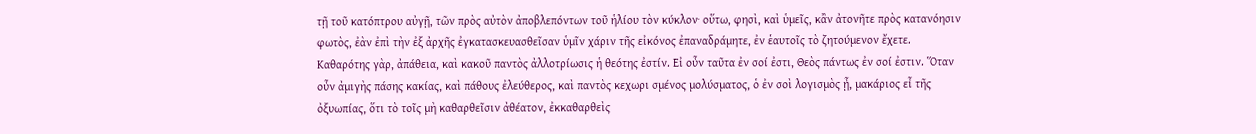τῇ τοῦ κατόπτρου αὐγῇ, τῶν πρὸς αὐτὸν ἀποβλεπόντων τοῦ ἡλίου τὸν κύκλον· οὕτω, φησὶ, καὶ ὑμεῖς, κἂν ἀτονῆτε πρὸς κατανόησιν φωτὸς, ἐὰν ἐπὶ τὴν ἐξ ἀρχῆς ἐγκατασκευασθεῖσαν ὑμῖν χάριν τῆς εἰκόνος ἐπαναδράμητε, ἐν ἑαυτοῖς τὸ ζητούμενον ἔχετε. Καθαρότης γὰρ, ἀπάθεια, καὶ κακοῦ παντὸς ἀλλοτρίωσις ἡ θεότης ἐστίν. Εἰ οὖν ταῦτα ἐν σοί ἐστι, Θεὸς πάντως ἐν σοί ἐστιν. Ὅταν οὖν ἀμιγὴς πάσης κακίας, καὶ πάθους ἐλεύθερος, καὶ παντὸς κεχωρι σμένος μολύσματος, ὁ ἐν σοὶ λογισμὸς ᾖ, μακάριος εἶ τῆς ὀξυωπίας, ὅτι τὸ τοῖς μὴ καθαρθεῖσιν ἀθέατον, ἐκκαθαρθεὶς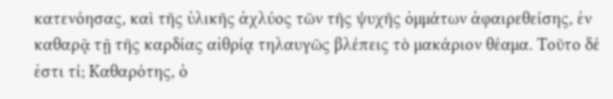κατενόησας, καὶ τῆς ὑλικῆς ἀχλύος τῶν τῆς ψυχῆς ὀμμάτων ἀφαιρεθείσης, ἐν καθαρᾷ τῇ τῆς καρδίας αἰθρίᾳ τηλαυγῶς βλέπεις τὸ μακάριον θέαμα. Τοῦτο δέ ἐστι τί; Καθαρότης, ὁ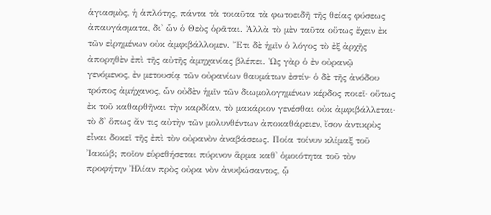ἁγιασμὸς, ἡ ἁπλότης, πάντα τὰ τοιαῦτα τὰ φωτοειδῆ τῆς θείας φύσεως ἀπαυγάσματα, δι' ὧν ὁ Θεὸς ὁρᾶται. Ἀλλὰ τὸ μὲν ταῦτα οὕτως ἔχειν ἐκ τῶν εἰρημένων οὐκ ἀμφιβάλλομεν. Ἔτι δὲ ἡμῖν ὁ λόγος τὸ ἐξ ἀρχῆς ἀπορηθὲν ἐπὶ τῆς αὐτῆς ἀμηχανίας βλέπει. Ὡς γὰρ ὁ ἐν οὐρανῷ γενόμενος, ἐν μετουσίᾳ τῶν οὐρανίων θαυμάτων ἐστίν· ὁ δὲ τῆς ἀνόδου τρόπος ἀμήχανος, ὧν οὐδὲν ἡμῖν τῶν διωμολογημένων κέρδος ποιεῖ· οὕτως ἐκ τοῦ καθαρθῆναι τὴν καρδίαν, τὸ μακάριον γενέσθαι οὐκ ἀμφιβάλλεται· τὸ δ' ὅπως ἄν τις αὐτὴν τῶν μολυνθέντων ἀποκαθάρειεν, ἴσον ἀντικρὺς εἶναι δοκεῖ τῆς ἐπὶ τὸν οὐρανὸν ἀναβάσεως. Ποία τοίνυν κλίμαξ τοῦ Ἰακώβ; ποῖον εὑρεθήσεται πύρινον ἅρμα καθ' ὁμοιότητα τοῦ τὸν προφήτην Ἠλίαν πρὸς οὐρα νὸν ἀνυψώσαντος, ᾧ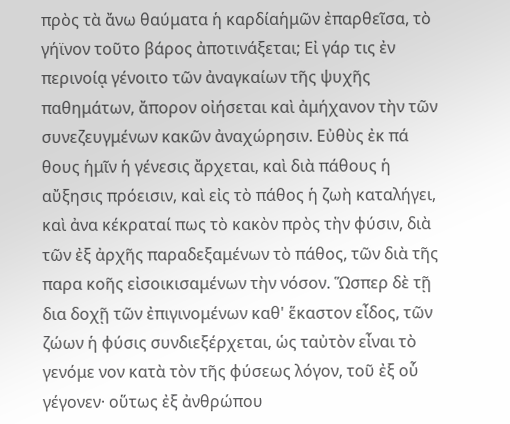πρὸς τὰ ἄνω θαύματα ἡ καρδίαἡμῶν ἐπαρθεῖσα, τὸ γήϊνον τοῦτο βάρος ἀποτινάξεται; Εἰ γάρ τις ἐν περινοίᾳ γένοιτο τῶν ἀναγκαίων τῆς ψυχῆς παθημάτων, ἄπορον οἰήσεται καὶ ἀμήχανον τὴν τῶν συνεζευγμένων κακῶν ἀναχώρησιν. Εὐθὺς ἐκ πά θους ἡμῖν ἡ γένεσις ἄρχεται, καὶ διὰ πάθους ἡ αὔξησις πρόεισιν, καὶ εἰς τὸ πάθος ἡ ζωὴ καταλήγει, καὶ ἀνα κέκραταί πως τὸ κακὸν πρὸς τὴν φύσιν, διὰ τῶν ἐξ ἀρχῆς παραδεξαμένων τὸ πάθος, τῶν διὰ τῆς παρα κοῆς εἰσοικισαμένων τὴν νόσον. Ὥσπερ δὲ τῇ δια δοχῇ τῶν ἐπιγινομένων καθ' ἕκαστον εἶδος, τῶν ζώων ἡ φύσις συνδιεξέρχεται, ὡς ταὐτὸν εἶναι τὸ γενόμε νον κατὰ τὸν τῆς φύσεως λόγον, τοῦ ἐξ οὗ γέγονεν· οὕτως ἐξ ἀνθρώπου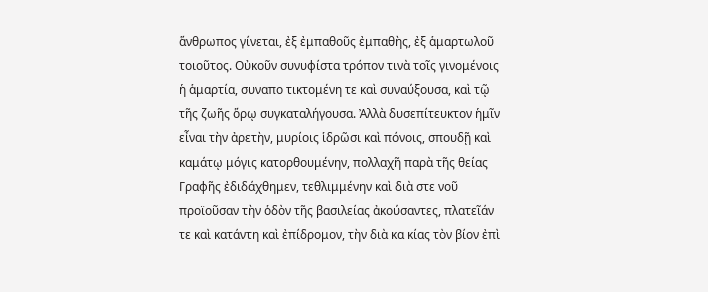ἅνθρωπος γίνεται, ἐξ ἐμπαθοῦς ἐμπαθὴς, ἐξ ἁμαρτωλοῦ τοιοῦτος. Οὐκοῦν συνυφίστα τρόπον τινὰ τοῖς γινομένοις ἡ ἁμαρτία, συναπο τικτομένη τε καὶ συναύξουσα, καὶ τῷ τῆς ζωῆς ὅρῳ συγκαταλήγουσα. Ἀλλὰ δυσεπίτευκτον ἡμῖν εἶναι τὴν ἀρετὴν, μυρίοις ἱδρῶσι καὶ πόνοις, σπουδῇ καὶ καμάτῳ μόγις κατορθουμένην, πολλαχῆ παρὰ τῆς θείας Γραφῆς ἐδιδάχθημεν, τεθλιμμένην καὶ διὰ στε νοῦ προϊοῦσαν τὴν ὁδὸν τῆς βασιλείας ἀκούσαντες, πλατεῖάν τε καὶ κατάντη καὶ ἐπίδρομον, τὴν διὰ κα κίας τὸν βίον ἐπὶ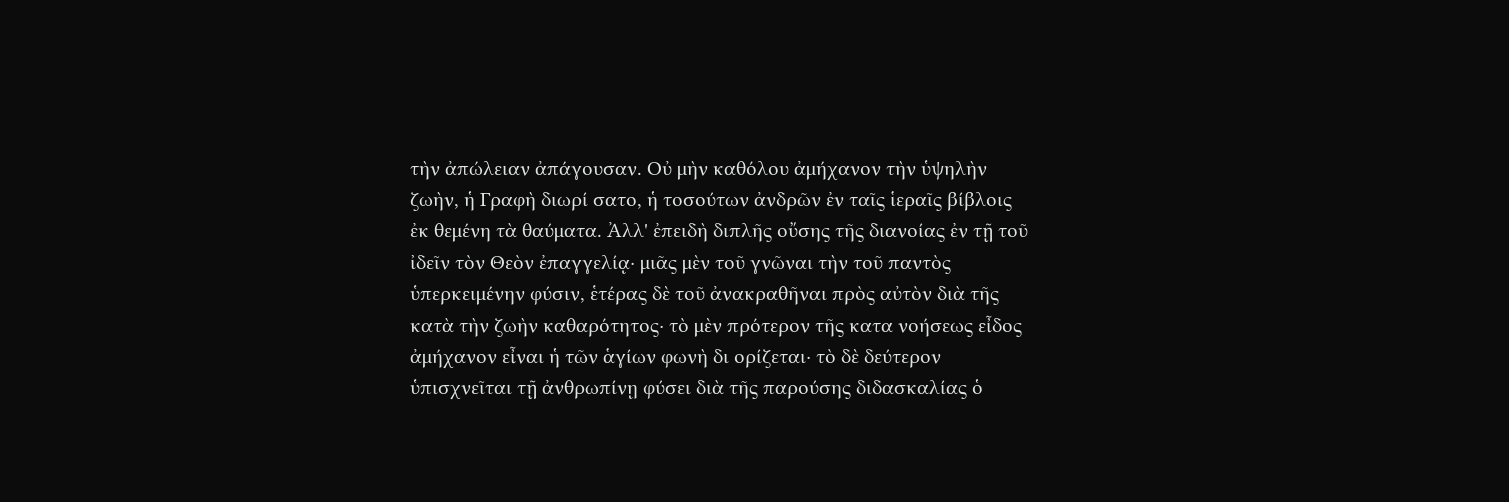τὴν ἀπώλειαν ἀπάγουσαν. Οὐ μὴν καθόλου ἀμήχανον τὴν ὑψηλὴν ζωὴν, ἡ Γραφὴ διωρί σατο, ἡ τοσούτων ἀνδρῶν ἐν ταῖς ἱεραῖς βίβλοις ἐκ θεμένη τὰ θαύματα. Ἀλλ' ἐπειδὴ διπλῆς οὔσης τῆς διανοίας ἐν τῇ τοῦ ἰδεῖν τὸν Θεὸν ἐπαγγελίᾳ· μιᾶς μὲν τοῦ γνῶναι τὴν τοῦ παντὸς ὑπερκειμένην φύσιν, ἑτέρας δὲ τοῦ ἀνακραθῆναι πρὸς αὐτὸν διὰ τῆς κατὰ τὴν ζωὴν καθαρότητος· τὸ μὲν πρότερον τῆς κατα νοήσεως εἶδος ἀμήχανον εἶναι ἡ τῶν ἁγίων φωνὴ δι ορίζεται· τὸ δὲ δεύτερον ὑπισχνεῖται τῇ ἀνθρωπίνῃ φύσει διὰ τῆς παρούσης διδασκαλίας ὁ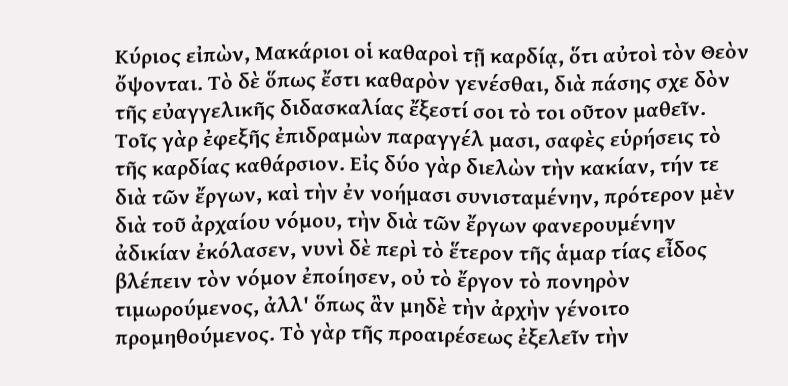Κύριος εἰπὼν, Μακάριοι οἱ καθαροὶ τῇ καρδίᾳ, ὅτι αὐτοὶ τὸν Θεὸν ὄψονται. Τὸ δὲ ὅπως ἔστι καθαρὸν γενέσθαι, διὰ πάσης σχε δὸν τῆς εὐαγγελικῆς διδασκαλίας ἔξεστί σοι τὸ τοι οῦτον μαθεῖν. Τοῖς γὰρ ἐφεξῆς ἐπιδραμὼν παραγγέλ μασι, σαφὲς εὑρήσεις τὸ τῆς καρδίας καθάρσιον. Εἰς δύο γὰρ διελὼν τὴν κακίαν, τήν τε διὰ τῶν ἔργων, καὶ τὴν ἐν νοήμασι συνισταμένην, πρότερον μὲν διὰ τοῦ ἀρχαίου νόμου, τὴν διὰ τῶν ἔργων φανερουμένην ἀδικίαν ἐκόλασεν, νυνὶ δὲ περὶ τὸ ἕτερον τῆς ἁμαρ τίας εἶδος βλέπειν τὸν νόμον ἐποίησεν, οὐ τὸ ἔργον τὸ πονηρὸν τιμωρούμενος, ἀλλ' ὅπως ἂν μηδὲ τὴν ἀρχὴν γένοιτο προμηθούμενος. Τὸ γὰρ τῆς προαιρέσεως ἐξελεῖν τὴν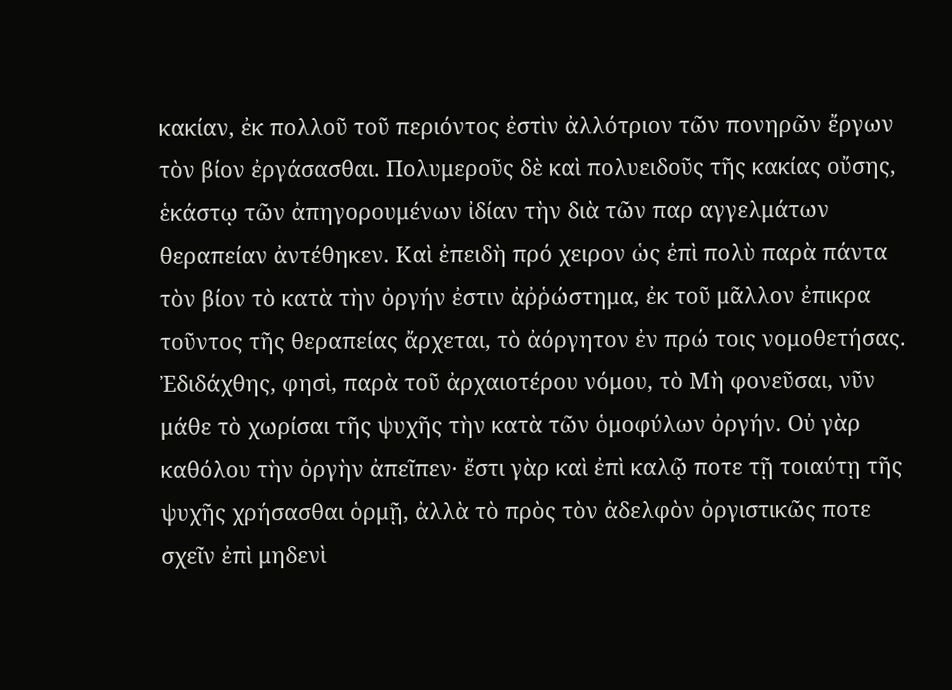κακίαν, ἐκ πολλοῦ τοῦ περιόντος ἐστὶν ἀλλότριον τῶν πονηρῶν ἔργων τὸν βίον ἐργάσασθαι. Πολυμεροῦς δὲ καὶ πολυειδοῦς τῆς κακίας οὔσης, ἑκάστῳ τῶν ἀπηγορουμένων ἰδίαν τὴν διὰ τῶν παρ αγγελμάτων θεραπείαν ἀντέθηκεν. Καὶ ἐπειδὴ πρό χειρον ὡς ἐπὶ πολὺ παρὰ πάντα τὸν βίον τὸ κατὰ τὴν ὀργήν ἐστιν ἀῤῥώστημα, ἐκ τοῦ μᾶλλον ἐπικρα τοῦντος τῆς θεραπείας ἄρχεται, τὸ ἀόργητον ἐν πρώ τοις νομοθετήσας. Ἐδιδάχθης, φησὶ, παρὰ τοῦ ἀρχαιοτέρου νόμου, τὸ Μὴ φονεῦσαι, νῦν μάθε τὸ χωρίσαι τῆς ψυχῆς τὴν κατὰ τῶν ὁμοφύλων ὀργήν. Οὐ γὰρ καθόλου τὴν ὀργὴν ἀπεῖπεν· ἔστι γὰρ καὶ ἐπὶ καλῷ ποτε τῇ τοιαύτῃ τῆς ψυχῆς χρήσασθαι ὁρμῇ, ἀλλὰ τὸ πρὸς τὸν ἀδελφὸν ὀργιστικῶς ποτε σχεῖν ἐπὶ μηδενὶ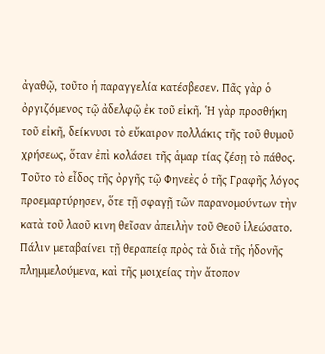ἀγαθῷ, τοῦτο ἡ παραγγελία κατέσβεσεν. Πᾶς γὰρ ὁ ὀργιζόμενος τῷ ἀδελφῷ ἐκ τοῦ εἰκῆ. Ἡ γὰρ προσθήκη τοῦ εἰκῆ, δείκνυσι τὸ εὔκαιρον πολλάκις τῆς τοῦ θυμοῦ χρήσεως, ὅταν ἐπὶ κολάσει τῆς ἁμαρ τίας ζέσῃ τὸ πάθος. Τοῦτο τὸ εἶδος τῆς ὀργῆς τῷ Φηνεὲς ὁ τῆς Γραφῆς λόγος προεμαρτύρησεν, ὅτε τῇ σφαγῇ τῶν παρανομούντων τὴν κατὰ τοῦ λαοῦ κινη θεῖσαν ἀπειλὴν τοῦ Θεοῦ ἱλεώσατο. Πάλιν μεταβαίνει τῇ θεραπείᾳ πρὸς τὰ διὰ τῆς ἡδονῆς πλημμελούμενα, καὶ τῆς μοιχείας τὴν ἄτοπον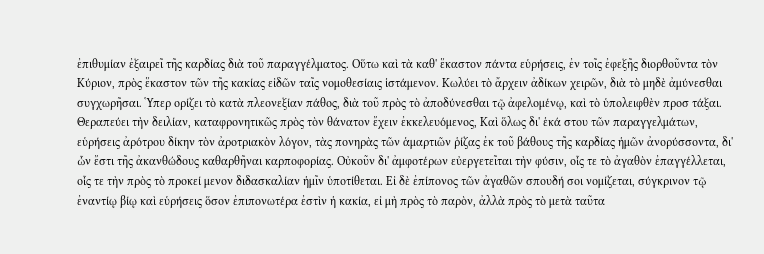ἐπιθυμίαν ἐξαιρεῖ τῆς καρδίας διὰ τοῦ παραγγέλματος. Οὕτω καὶ τὰ καθ' ἕκαστον πάντα εὑρήσεις, ἐν τοῖς ἐφεξῆς διορθοῦντα τὸν Κύριον, πρὸς ἕκαστον τῶν τῆς κακίας εἰδῶν ταῖς νομοθεσίαις ἱστάμενον. Κωλύει τὸ ἄρχειν ἀδίκων χειρῶν, διὰ τὸ μηδὲ ἀμύνεσθαι συγχωρῆσαι. Ὑπερ ορίζει τὸ κατὰ πλεονεξίαν πάθος, διὰ τοῦ πρὸς τὸ ἀποδύνεσθαι τῷ ἀφελομένῳ, καὶ τὸ ὑπολειφθὲν προσ τάξαι. Θεραπεύει τὴν δειλίαν, καταφρονητικῶς πρὸς τὸν θάνατον ἔχειν ἐκκελευόμενος, Καὶ ὅλως δι' ἑκά στου τῶν παραγγελμάτων, εὑρήσεις ἀρότρου δίκην τὸν ἀροτριακὸν λόγον, τὰς πονηρὰς τῶν ἁμαρτιῶν ῥίζας ἐκ τοῦ βάθους τῆς καρδίας ἡμῶν ἀνορύσσοντα, δι' ὧν ἔστι τῆς ἀκανθώδους καθαρθῆναι καρποφορίας. Οὐκοῦν δι' ἀμφοτέρων εὐεργετεῖται τὴν φύσιν, οἷς τε τὸ ἀγαθὸν ἐπαγγέλλεται, οἷς τε τὴν πρὸς τὸ προκεί μενον διδασκαλίαν ἡμῖν ὑποτίθεται. Εἰ δὲ ἐπίπονος τῶν ἀγαθῶν σπουδή σοι νομίζεται, σύγκρινον τῷ ἐναντίῳ βίῳ καὶ εὑρήσεις ὅσον ἐπιπονωτέρα ἐστὶν ἡ κακία, εἰ μὴ πρὸς τὸ παρὸν, ἀλλὰ πρὸς τὸ μετὰ ταῦτα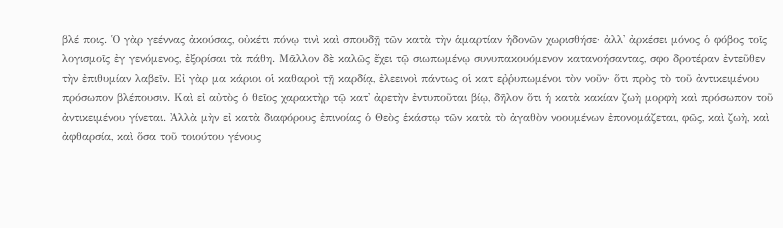βλέ ποις. Ὁ γὰρ γεέννας ἀκούσας, οὐκέτι πόνῳ τινὶ καὶ σπουδῇ τῶν κατὰ τὴν ἁμαρτίαν ἡδονῶν χωρισθήσε· ἀλλ' ἀρκέσει μόνος ὁ φόβος τοῖς λογισμοῖς ἐγ γενόμενος, ἐξορίσαι τὰ πάθη. Μᾶλλον δὲ καλῶς ἔχει τῷ σιωπωμένῳ συνυπακουόμενον κατανοήσαντας, σφο δροτέραν ἐντεῦθεν τὴν ἐπιθυμίαν λαβεῖν. Εἰ γὰρ μα κάριοι οἱ καθαροὶ τῇ καρδίᾳ, ἐλεεινοὶ πάντως οἱ κατ εῤῥυπωμένοι τὸν νοῦν· ὅτι πρὸς τὸ τοῦ ἀντικειμένου πρόσωπον βλέπουσιν. Καὶ εἰ αὐτὸς ὁ θεῖος χαρακτὴρ τῷ κατ' ἀρετὴν ἐντυποῦται βίῳ, δῆλον ὅτι ἡ κατὰ κακίαν ζωὴ μορφὴ καὶ πρόσωπον τοῦ ἀντικειμένου γίνεται. Ἀλλὰ μὴν εἰ κατὰ διαφόρους ἐπινοίας ὁ Θεὸς ἑκάστῳ τῶν κατὰ τὸ ἀγαθὸν νοουμένων ἐπονομάζεται, φῶς, καὶ ζωὴ, καὶ ἀφθαρσία, καὶ ὅσα τοῦ τοιούτου γένους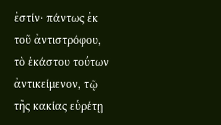ἐστίν· πάντως ἐκ τοῦ ἀντιστρόφου, τὸ ἑκάστου τούτων ἀντικείμενον, τῷ τῆς κακίας εὑρέτῃ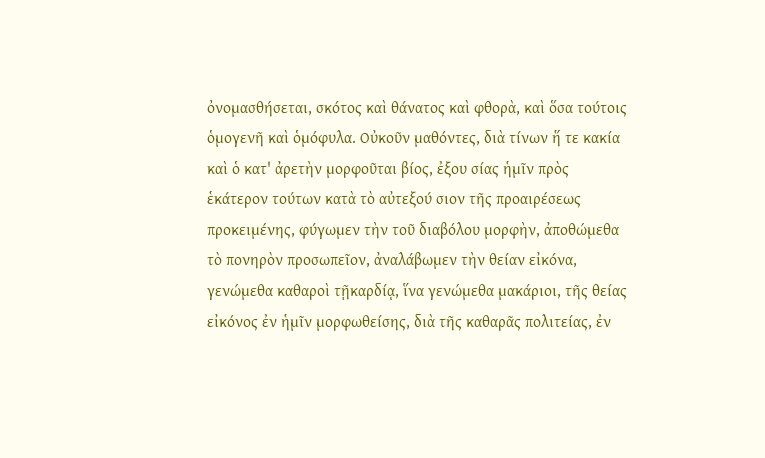ὀνομασθήσεται, σκότος καὶ θάνατος καὶ φθορὰ, καὶ ὅσα τούτοις ὁμογενῆ καὶ ὁμόφυλα. Οὐκοῦν μαθόντες, διὰ τίνων ἥ τε κακία καὶ ὁ κατ' ἀρετὴν μορφοῦται βίος, ἐξου σίας ἡμῖν πρὸς ἑκάτερον τούτων κατὰ τὸ αὐτεξού σιον τῆς προαιρέσεως προκειμένης, φύγωμεν τὴν τοῦ διαβόλου μορφὴν, ἀποθώμεθα τὸ πονηρὸν προσωπεῖον, ἀναλάβωμεν τὴν θείαν εἰκόνα, γενώμεθα καθαροὶ τῇκαρδίᾳ, ἵνα γενώμεθα μακάριοι, τῆς θείας εἰκόνος ἐν ἡμῖν μορφωθείσης, διὰ τῆς καθαρᾶς πολιτείας, ἐν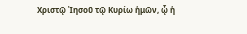Χριστῷ Ἰησοῦ τῷ Κυρίω ἡμῶν, ᾧ ἡ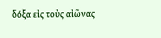δόξα εἰς τοὺς αἰῶνας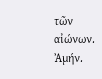τῶν αἰώνων. Ἀμήν.